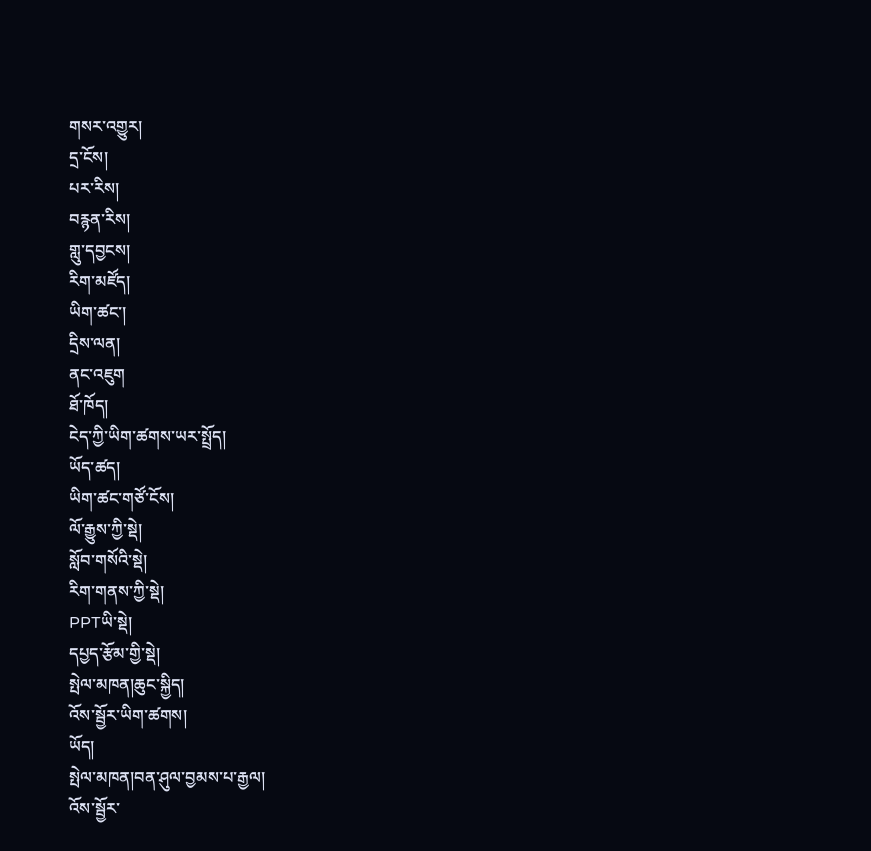གསར་འགྱུར།
དྲ་ངོས།
པར་རིས།
བརྙན་རིས།
གླུ་དབྱངས།
རིག་མཛོད།
ཡིག་ཚང་།
དྲིས་ལན།
ནང་འཇུག
ཐོ་ཁོད།
ངེད་ཀྱི་ཡིག་ཚགས་ཡར་སྤྲོད།
ཡོད་ཚད།
ཡིག་ཚང་གཙོ་ངོས།
ལོ་རྒྱུས་ཀྱི་སྡེ།
སློབ་གསོའི་སྡེ།
རིག་གནས་ཀྱི་སྡེ།
PPTཡི་སྡེ།
དཔྱད་རྩོམ་གྱི་སྡེ།
སྤེལ་མཁན།ཆུང་སྐྱིད།
འོས་སྦྱོར་ཡིག་ཚགས།
ཡོད།
སྤེལ་མཁན།བན་ཤུལ་བྱམས་པ་རྒྱལ།
འོས་སྦྱོར་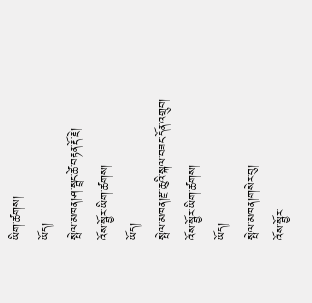ཡིག་ཚགས།
ཡོད།
སྤེལ་མཁན།ཤ་སྦྲང་ཚེ་བརྟན་རྡོ་རྗེ།
འོས་སྦྱོར་ཡིག་ཚགས།
ཡོད།
སྤེལ་མཁན།རྫ་ཆུའི་སྐལ་བཟང་དོན་འགྲུབ།
འོས་སྦྱོར་ཡིག་ཚགས།
ཡོད།
སྤེལ་མཁན།གསེར་བུ།
འོས་སྦྱོར་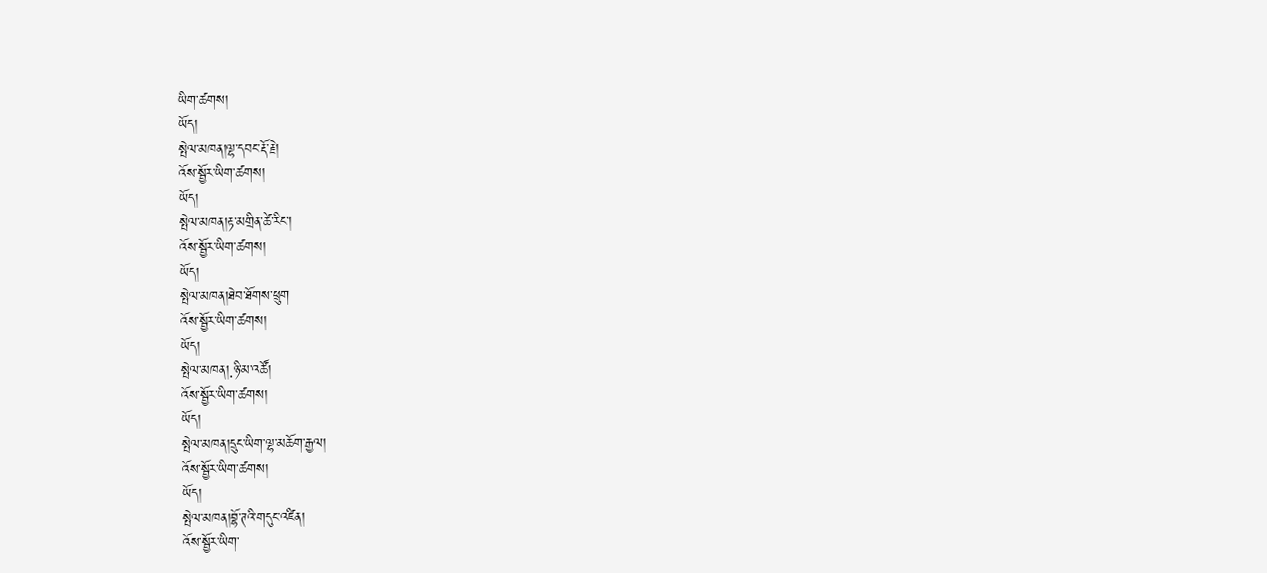ཡིག་ཚགས།
ཡོད།
སྤེལ་མཁན།ལྷ་དབང་རྡོ་རྗེ།
འོས་སྦྱོར་ཡིག་ཚགས།
ཡོད།
སྤེལ་མཁན།རྟ་མགྲིན་ཚེ་རིང་།
འོས་སྦྱོར་ཡིག་ཚགས།
ཡོད།
སྤེལ་མཁན།ཐེབ་ཐོགས་ཕྲུག
འོས་སྦྱོར་ཡིག་ཚགས།
ཡོད།
སྤེལ་མཁན།.ཉི་མ་འཚོ།
འོས་སྦྱོར་ཡིག་ཚགས།
ཡོད།
སྤེལ་མཁན།དྲུང་ཡིག་ལྷ་མཆོག་རྒྱལ།
འོས་སྦྱོར་ཡིག་ཚགས།
ཡོད།
སྤེལ་མཁན།བྷོ་ཊའི་གདུང་འཛིན།
འོས་སྦྱོར་ཡིག་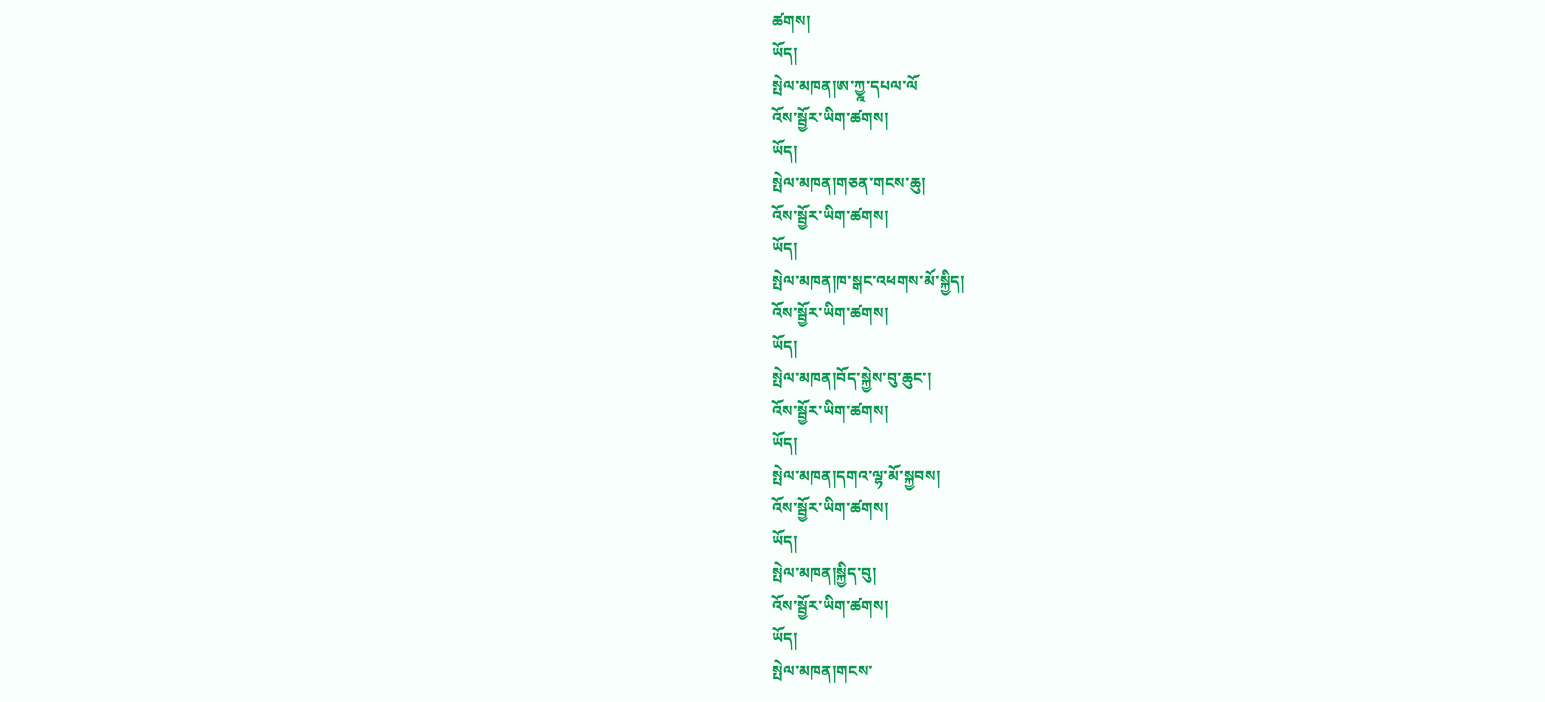ཚགས།
ཡོད།
སྤེལ་མཁན།ཨ་ཀྱྰ་དཔལ་ལོ
འོས་སྦྱོར་ཡིག་ཚགས།
ཡོད།
སྤེལ་མཁན།གཅན་གངས་ཆུ།
འོས་སྦྱོར་ཡིག་ཚགས།
ཡོད།
སྤེལ་མཁན།ཁ་སྒང་འཕགས་མོ་སྐྱིད།
འོས་སྦྱོར་ཡིག་ཚགས།
ཡོད།
སྤེལ་མཁན།བོད་སྐྱེས་བུ་ཆུང་།
འོས་སྦྱོར་ཡིག་ཚགས།
ཡོད།
སྤེལ་མཁན།དགའ་ལྷ་མོ་སྐྱབས།
འོས་སྦྱོར་ཡིག་ཚགས།
ཡོད།
སྤེལ་མཁན།སྐྱིད་བུ།
འོས་སྦྱོར་ཡིག་ཚགས།
ཡོད།
སྤེལ་མཁན།གངས་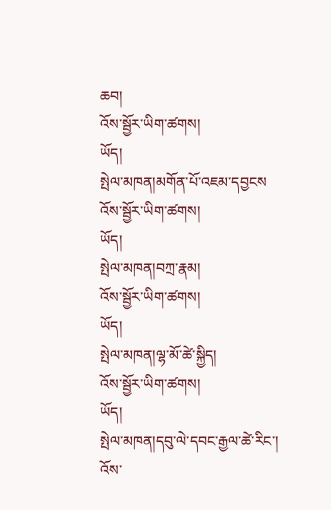ཆབ།
འོས་སྦྱོར་ཡིག་ཚགས།
ཡོད།
སྤེལ་མཁན།མགོན་པོ་འཇམ་དབྱངས
འོས་སྦྱོར་ཡིག་ཚགས།
ཡོད།
སྤེལ་མཁན།བཀྲ་རྣམ།
འོས་སྦྱོར་ཡིག་ཚགས།
ཡོད།
སྤེལ་མཁན།ལྷ་མོ་ཚེ་སྐྱིད།
འོས་སྦྱོར་ཡིག་ཚགས།
ཡོད།
སྤེལ་མཁན།དབུ་ལེ་དབང་རྒྱལ་ཚེ་རིང་།
འོས་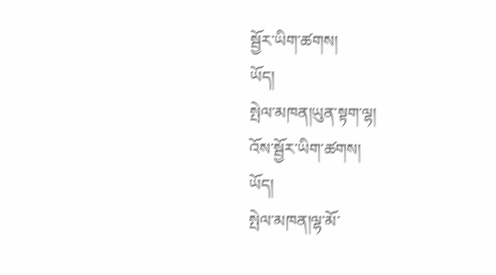སྦྱོར་ཡིག་ཚགས།
ཡོད།
སྤེལ་མཁན།ཡུན་སྟག་ལྷ།
འོས་སྦྱོར་ཡིག་ཚགས།
ཡོད།
སྤེལ་མཁན།ལྷ་མོ་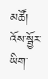མཚོ།
འོས་སྦྱོར་ཡིག་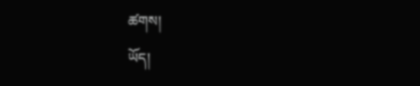ཚགས།
ཡོད།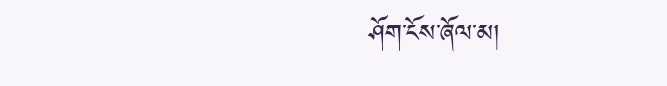ཤོག་ངོས་ཞོལ་མ།